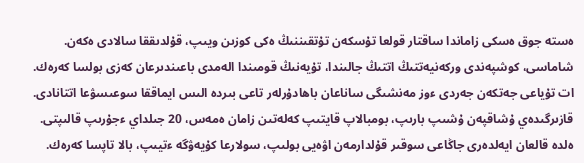ەستە جوق ەسكى زاماندا ساقتار قولعا تۇسكەن تۇتقىننىڭ ەكى كوزىن ويىپ، قۇلدىققا سالادى ەكەن. شاماسى، كوشپەندى وركەنيەتتىڭ اتتىڭ جالىندا، تۇيەنىڭ قومىندا الەمدى باعىندىرعان كەزى بولسا كەرەك. ات تۇياعى جەتكەن جەردى ءوز مەنشىگى ساناعان باھادۇرلەر تاعى بىردە الىس ايماققا سوعىسۋعا اتتانادى.
قازىرگىدەي ۇشاقپەن ۇشىپ بارىپ، بومبالاپ قايتىپ كەلەتىن زامان ەمەس، 20 جىلداي ءجۇرىپ قالىپتى. ەلدە قالعان ايەلدەرى جاڭاعى سوقىر قۇلدارمەن اۋەيى بولىپ، سولارعا كۇيەۋگە ءتيىپ، بالا تاپسا كەرەك.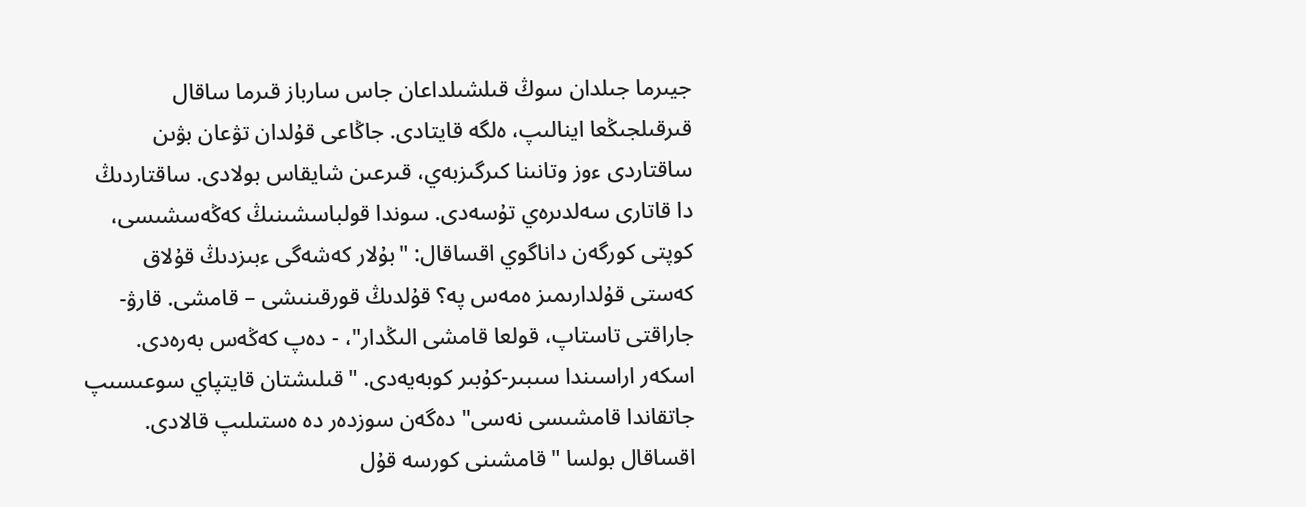جيىرما جىلدان سوڭ قىلشىلداعان جاس سارباز قىرما ساقال قىرقىلجىڭعا اينالىپ، ەلگە قايتادى. جاڭاعى قۇلدان تۋعان بۋىن ساقتاردى ءوز وتانىنا كىرگىزبەي، قىرعىن شايقاس بولادى. ساقتاردىڭ دا قاتارى سەلدىرەي تۇسەدى. سوندا قولباسشىنىڭ كەڭەسشىسى، كوپتى كورگەن داناگوي اقساقال: "بۇلار كەشەگى ءبىزدىڭ قۇلاق كەستى قۇلدارىمىز ەمەس پە؟ قۇلدىڭ قورقىنىشى – قامشى. قارۋ-جاراقتى تاستاپ، قولعا قامشى الىڭدار"، - دەپ كەڭەس بەرەدى. اسكەر اراسىندا سىبىر-كۇبىر كوبەيەدى. "قىلىشتان قايتپاي سوعىسىپ جاتقاندا قامشىسى نەسى" دەگەن سوزدەر دە ەستىلىپ قالادى. اقساقال بولسا "قامشىنى كورسە قۇل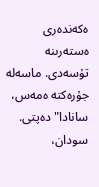ەكەندەرى ەستەرىنە تۇسەدى. ماسەلە جۇرەكتە ەمەس، سانادا" دەپتى. سودان،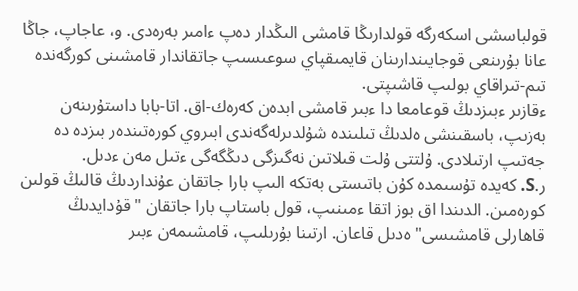قولباسشى اسكەرگە قولدارىڭا قامشى الىڭدار دەپ ءامىر بەرەدى. و، عاجاپ، جاڭا عانا بۇرىنعى قوجايىندارىنان قايمىقپاي سوعىسىپ جاتقاندار قامشىنى كورگەندە تىم-تىراقاي بولىپ قاشىپتى.
ءقازىر ءبىزدىڭ قوعامعا دا ءبىر قامشى ابدەن كەرەك-اق. اتا-بابا داستۇرىنەن بەزىپ، باسقىنشى ەلدىڭ تىلىندە شۇلدىرلەگەندى ابىروي كورەتىندەر بىزدە دە جەتىپ ارتىلادى. ۇلتتى ۇلت قىلاتىن نەگىزگى دىڭگەگى ءتىل مەن ءدىل.
ر.S. كەيدە تۇسىمدە كۇن باتىستى بەتكە الىپ بارا جاتقان عۇنداردىڭ قالىڭ قولىن كورەمىن. الدىندا اق بوز اتقا ءمىنىپ، قول باستاپ بارا جاتقان "قۇدايدىڭ قاھارلى قامشىسى" ەدىل قاعان. ارتىنا بۇرىلىپ، قامشىمەن ءبىر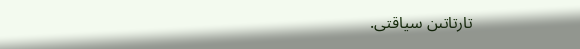تارتاتىن سياقتى.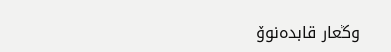وڭعار قابدەنوۆ